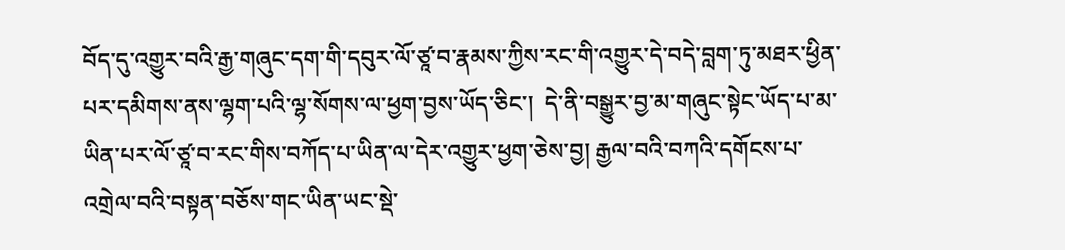བོད་དུ་འགྱུར་བའི་རྒྱ་གཞུང་དག་གི་དབུར་ལོ་ཙཱ་བ་རྣམས་ཀྱིས་རང་གི་འགྱུར་དེ་བདེ་བླག་ཏུ་མཐར་ཕྱིན་པར་དམིགས་ནས་ལྷག་པའི་ལྷ་སོགས་ལ་ཕྱག་བྱས་ཡོད་ཅིང་།  དེ་ནི་བསྒྱུར་བྱ་མ་གཞུང་སྟེང་ཡོད་པ་མ་ཡིན་པར་ལོ་ཙཱ་བ་རང་གིས་བཀོད་པ་ཡིན་ལ་དེར་འགྱུར་ཕྱག་ཅེས་བྱ། རྒྱལ་བའི་བཀའི་དགོངས་པ་འགྲེལ་བའི་བསྟན་བཅོས་གང་ཡིན་ཡང་སྡེ་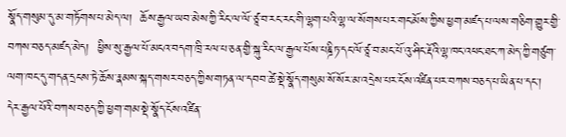སྣོད་གསུམ་དུ་མ་གཏོགས་པ་མེད་ལ།  ཆོས་རྒྱལ་ཡབ་མེས་ཀྱི་རིང་ལ་ལོ་ཙཱ་བ་རང་རང་གི་ལྷག་པའི་ལྷ་ལ་སོགས་པར་གང་མོས་ཀྱིས་ཕྱག་མཛད་པ་ལས་གཅིག་གྱུར་གྱི་བཀས་བཅད་མཛད་མེད།  ཕྱིས་སུ་རྒྱལ་པོ་མངའ་བདག་ཁྲི་རལ་པ་ཅན་གྱི་སྐུ་རིང་ལ་རྒྱལ་པོས་པཎྜིཏ་དང་ལོ་ཙཱ་བ་མང་པོ་འུ་ཤིང་རྡོའི་ལྷ་ཁང་འཕང་ཐང་ཀ་མེད་ཀྱི་གཙུག་ལག་ཁང་དུ་གདན་དྲངས་ཏེ་ཆོས་རྣམས་སྐད་གསར་བཅད་ཀྱིས་གཏན་ལ་དབབ་ཚེ་སྡེ་སྣོད་གསུམ་སོ་སོར་མ་འདྲེས་པར་ངོས་འཛིན་པར་བཀས་བཅད་པ་ཡིན་པ་དང་།    དེར་རྒྱལ་པོའི་བཀས་བཅད་ཀྱི་ཕྱག་གམ་སྡེ་སྣོད་ངོས་འཛིན་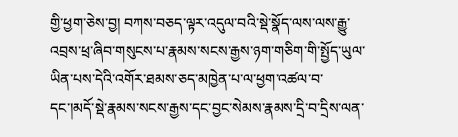གྱི་ཕྱག་ཅེས་བྱ། བཀས་བཅད་ལྟར་འདུལ་བའི་སྡེ་སྣོད་ལས་ལས་རྒྱུ་འབྲས་ཕྲ་ཞིབ་གསུངས་པ་རྣམས་སངས་རྒྱས་ཉག་གཅིག་གི་སྤྱོད་ཡུལ་ཡིན་པས་དེའི་འགོར་ཐམས་ཅད་མཁྱེན་པ་ལ་ཕྱག་འཚལ་བ་དང་།མདོ་སྡེ་རྣམས་སངས་རྒྱས་དང་བྱང་སེམས་རྣམས་དྲི་བ་དྲིས་ལན་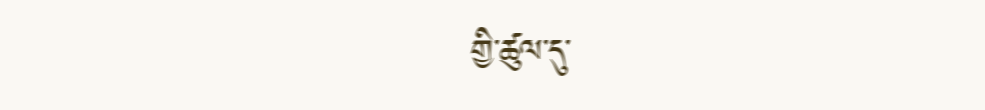གྱི་ཚུལ་དུ་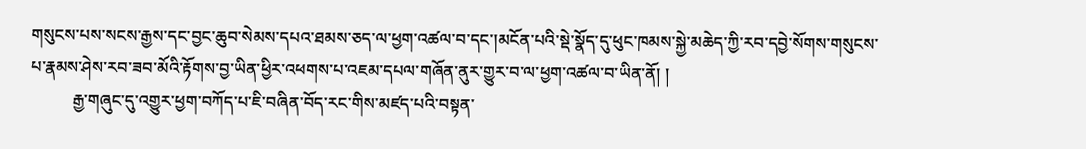གསུངས་པས་སངས་རྒྱས་དང་བྱང་ཆུབ་སེམས་དཔའ་ཐམས་ཅད་ལ་ཕྱག་འཚལ་བ་དང་།མངོན་པའི་སྡེ་སྣོད་དུ་ཕུང་ཁམས་སྐྱེ་མཆེད་ཀྱི་རབ་དབྱེ་སོགས་གསུངས་པ་རྣམས་ཤེས་རབ་ཟབ་མོའི་རྟོགས་བྱ་ཡིན་ཕྱིར་འཕགས་པ་འཇམ་དཔལ་གཞོན་ནུར་གྱུར་བ་ལ་ཕྱག་འཚལ་བ་ཡིན་ནོ། །
          རྒྱ་གཞུང་དུ་འགྱུར་ཕྱག་བཀོད་པ་ཇི་བཞིན་བོད་རང་གིས་མཛད་པའི་བསྟན་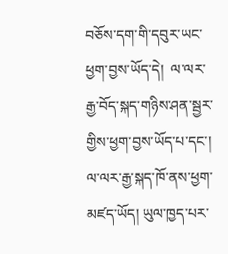བཅོས་དག་གི་དབུར་ཡང་ཕྱག་བྱས་ཡོད་དེ།  ལ་ལར་རྒྱ་བོད་སྐད་གཉིས་ཤན་སྦྱར་གྱིས་ཕྱག་བྱས་ཡོད་པ་དང་།  ལ་ལར་རྒྱ་སྐད་ཁོ་ནས་ཕྱག་མཛད་ཡོད། ཡུལ་ཁྱད་པར་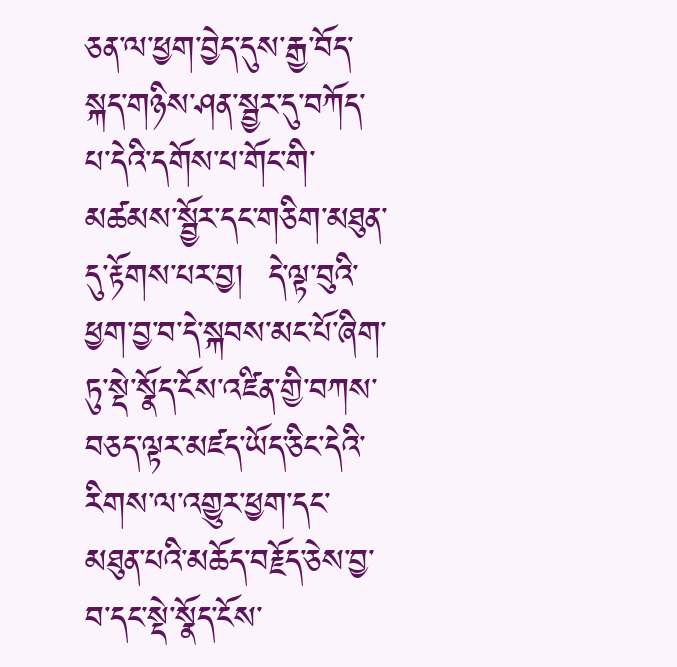ཅན་ལ་ཕྱག་བྱེད་དུས་རྒྱ་བོད་སྐད་གཉིས་ཤན་སྦྱར་དུ་བཀོད་པ་དེའི་དགོས་པ་གོང་གི་མཚམས་སྦྱོར་དང་གཅིག་མཐུན་དུ་རྟོགས་པར་བྱ།  དེ་ལྟ་བུའི་ཕྱག་བྱ་བ་དེ་སྐབས་མང་པོ་ཞིག་ཏུ་སྡེ་སྣོད་ངོས་འཛིན་གྱི་བཀས་བཅད་ལྟར་མཛད་ཡོད་ཅིང་དེའི་རིགས་ལ་འགྱུར་ཕྱག་དང་མཐུན་པའི་མཆོད་བརྗོད་ཅེས་བྱ་བ་དང་སྡེ་སྣོད་ངོས་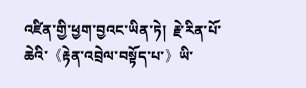འཛིན་གྱི་ཕྱག་བྱའང་ཡིན་ཏེ།  རྗེ་རིན་པོ་ཆེའི་《རྟེན་འབྲེལ་བསྟོད་པ་》ཡི་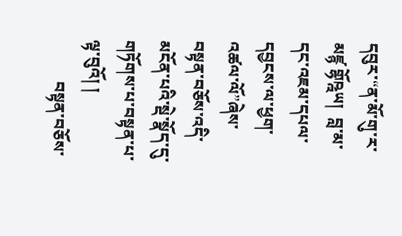དབུར་“ན་མོ་གུ་ར་མཛྙ གྷོཥྰཡ།  བླ་མ་དང་འཇམ་དཔལ་དབྱངས་ལ་ཕྱག་འཚལ་ལོ”ཞེས་བསྟན་བཅོས་འདི་མངོན་པའི་སྡེ་སྣོད་དུ་གཏོགས་པ་བསྟན་པ་ལྟ་བུའོ། །
          བསྟན་བཅོས་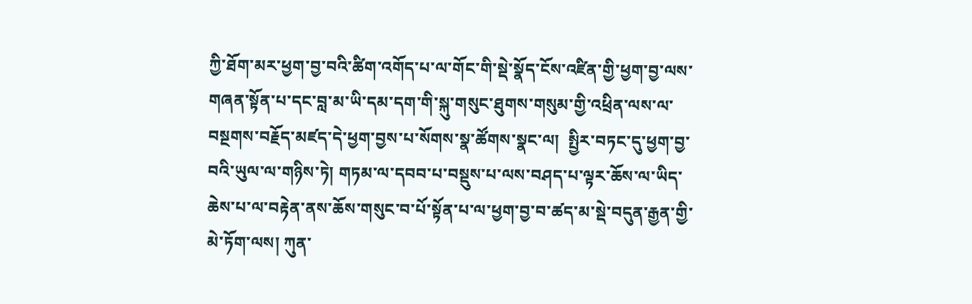ཀྱི་ཐོག་མར་ཕྱག་བྱ་བའི་ཚིག་འགོད་པ་ལ་གོང་གི་སྡེ་སྣོད་ངོས་འཛིན་གྱི་ཕྱག་བྱ་ལས་གཞན་སྟོན་པ་དང་བླ་མ་ཡི་དམ་དག་གི་སྐུ་གསུང་ཐུགས་གསུམ་གྱི་འཕྲིན་ལས་ལ་བསྔགས་བརྗོད་མཛད་དེ་ཕྱག་བྱས་པ་སོགས་སྣ་ཚོགས་སྣང་ལ།  སྤྱིར་བཏང་དུ་ཕྱག་བྱ་བའི་ཡུལ་ལ་གཉིས་ཏེ། གཏམ་ལ་དབབ་པ་བསྡུས་པ་ལས་བཤད་པ་ལྟར་ཆོས་ལ་ཡིད་ཆེས་པ་ལ་བརྟེན་ནས་ཆོས་གསུང་བ་པོ་སྟོན་པ་ལ་ཕྱག་བྱ་བ་ཚད་མ་སྡེ་བདུན་རྒྱན་གྱི་མེ་ཏོག་ལས། ཀུན་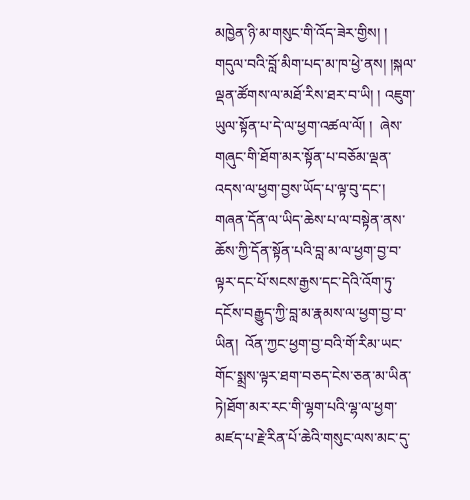མཁྱེན་ཉི་མ་གསུང་གི་འོད་ཟེར་གྱིས། ། གདུལ་བའི་བློ་མིག་པད་མ་ཁ་ཕྱེ་ནས། །སྐལ་ལྡན་ཚོགས་ལ་མཐོ་རིས་ཐར་བ་ཡི། ། འཇུག་ཡུལ་སྟོན་པ་དེ་ལ་ཕྱག་འཚལ་ལོ། །  ཞེས་གཞུང་གི་ཐོག་མར་སྟོན་པ་བཅོམ་ལྡན་འདས་ལ་ཕྱག་བྱས་ཡོད་པ་ལྟ་བུ་དང་།  གཞན་དོན་ལ་ཡིད་ཆེས་པ་ལ་བསྟེན་ནས་ཆོས་ཀྱི་དོན་སྟོན་པའི་བླ་མ་ལ་ཕྱག་བྱ་བ་ལྟར་དང་པོ་སངས་རྒྱས་དང་དེའི་འོག་ཏུ་དངོས་བརྒྱུད་ཀྱི་བླ་མ་རྣམས་ལ་ཕྱག་བྱ་བ་ཡིན།  འོན་ཀྱང་ཕྱག་བྱ་བའི་གོ་རིམ་ཡང་གོང་སྨྲས་ལྟར་ཐག་བཅད་ངེས་ཅན་མ་ཡིན་ཏེ།ཐོག་མར་རང་གི་ལྷག་པའི་ལྷ་ལ་ཕྱག་མཛད་པ་རྗེ་རིན་པོ་ཆེའི་གསུང་ལས་མང་དུ་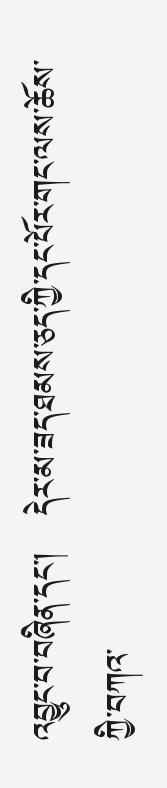འབྱུང་བ་བཞིན་དང་།   དེར་མ་ཟད་ཐམས་ཅད་ཀྱི་དང་པོར་གང་ལས་ཆོས་ཀྱི་བཀའ་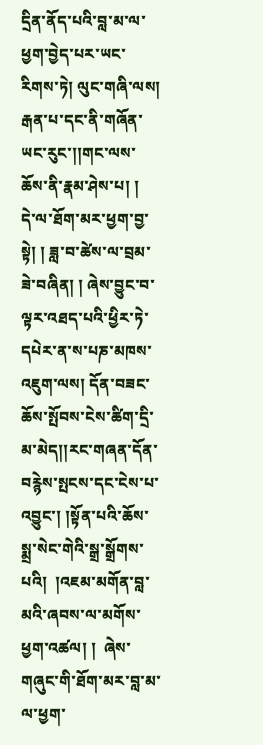དྲིན་ནོད་པའི་བླ་མ་ལ་ཕྱག་བྱེད་པར་ཡང་རིགས་ཏེ། ལུང་གཞི་ལས། རྒན་པ་དང་ནི་གཞོན་ཡང་རུང་།།གང་ལས་ཆོས་ནི་རྣམ་ཤེས་པ། །  དེ་ལ་ཐོག་མར་ཕྱག་བྱ་སྟེ། ། ཟླ་བ་ཚེས་ལ་བྲམ་ཟེ་བཞིན། ། ཞེས་བྱུང་བ་ལྟར་འཐད་པའི་ཕྱིར་ཏེ་དཔེར་ན་ས་པཎ་མཁས་འཇུག་ལས། དོན་བཟང་ཆོས་སྤོབས་ངེས་ཚིག་དྲི་མ་མེད།།རང་གཞན་དོན་བརྙེས་སྤངས་དང་ངེས་པ་འབྱུང་། །སྟོན་པའི་ཆོས་སྨྲ་སེང་གེའི་སྒྲ་སྒྲོགས་པའི།  །འཇམ་མགོན་བླ་མའི་ཞབས་ལ་མགོས་ཕྱག་འཚལ། །  ཞེས་གཞུང་གི་ཐོག་མར་བླ་མ་ལ་ཕྱག་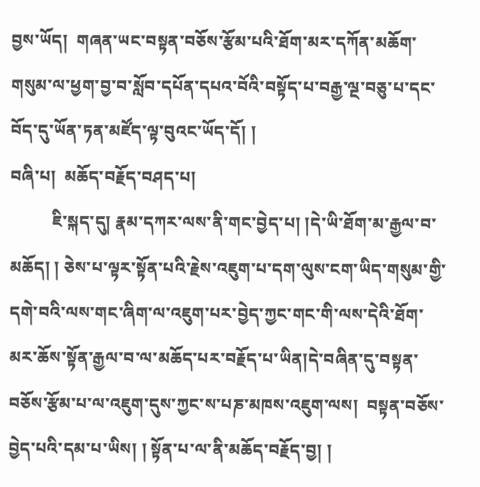བྱས་ཡོད།  གཞན་ཡང་བསྟན་བཅོས་རྩོམ་པའི་ཐོག་མར་དཀོན་མཆོག་གསུམ་ལ་ཕྱག་བྱ་བ་སློབ་དཔོན་དཔའ་བོའི་བསྟོད་པ་བརྒྱ་ལྔ་བཅུ་པ་དང་བོད་དུ་ཡོན་ཏན་མཛོད་ལྟ་བུའང་ཡོད་དོ། །
བཞི་པ།  མཆོད་བརྗོད་བཤད་པ།
          ཇི་སྐད་དུ། རྣམ་དཀར་ལས་ནི་གང་བྱེད་པ། །དེ་ཡི་ཐོག་མ་རྒྱལ་བ་མཆོད། ། ཅེས་པ་ལྟར་སྟོན་པའི་རྗེས་འཇུག་པ་དག་ལུས་ངག་ཡིད་གསུམ་གྱི་དགེ་བའི་ལས་གང་ཞིག་ལ་འཇུག་པར་བྱེད་ཀྱང་གང་གི་ལས་དེའི་ཐོག་མར་ཆོས་སྟོན་རྒྱལ་བ་ལ་མཆོད་པར་བརྗོད་པ་ཡིན།དེ་བཞིན་དུ་བསྟན་བཅོས་རྩོམ་པ་ལ་འཇུག་དུས་ཀྱང་ས་པཎ་མཁས་འཇུག་ལས།  བསྟན་བཅོས་བྱེད་པའི་དམ་པ་ཡིས། ། སྟོན་པ་ལ་ནི་མཆོད་བརྗོད་བྱ། །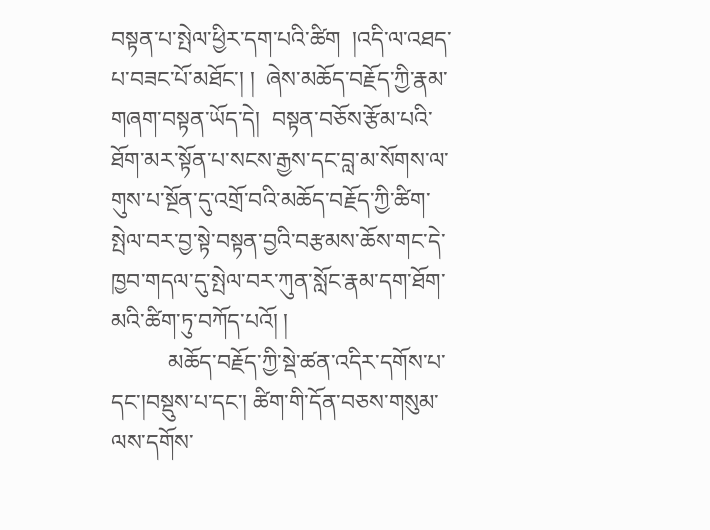བསྟན་པ་སྤེལ་ཕྱིར་དག་པའི་ཚིག  །འདི་ལ་འཐད་པ་བཟང་པོ་མཐོང་། །  ཞེས་མཆོད་བརྗོད་ཀྱི་རྣམ་གཞག་བསྟན་ཡོད་དེ།  བསྟན་བཅོས་རྩོམ་པའི་ཐོག་མར་སྟོན་པ་སངས་རྒྱས་དང་བླ་མ་སོགས་ལ་གུས་པ་སྔོན་དུ་འགྲོ་བའི་མཆོད་བརྗོད་ཀྱི་ཚིག་སྤེལ་བར་བྱ་སྟེ་བསྟན་བྱའི་བརྩམས་ཆོས་གང་དེ་ཁྱབ་གདལ་དུ་སྤེལ་བར་ཀུན་སློང་རྣམ་དག་ཐོག་མའི་ཚིག་ཏུ་བཀོད་པའོ། །
          མཆོད་བརྗོད་ཀྱི་སྡེ་ཚན་འདིར་དགོས་པ་དང་།བསྡུས་པ་དང་། ཚིག་གི་དོན་བཅས་གསུམ་ལས་དགོས་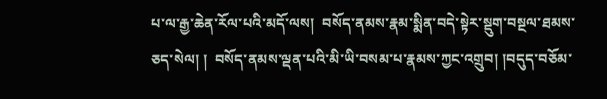པ་ལ་རྒྱ་ཆེན་རོལ་པའི་མདོ་ལས།  བསོད་ནམས་རྣམ་སྨིན་བདེ་སྟེར་སྡུག་བསྔལ་ཐམས་ཅད་སེལ། །  བསོད་ནམས་ལྡན་པའི་མི་ཡི་བསམ་པ་རྣམས་ཀྱང་འགྲུབ། །བདུད་བཅོམ་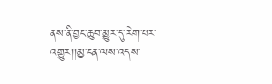ནས་ནི་བྱང་ཆུབ་མྱུར་དུ་རེག་པར་འགྱུར།།མྱ་ངན་ལས་འདས་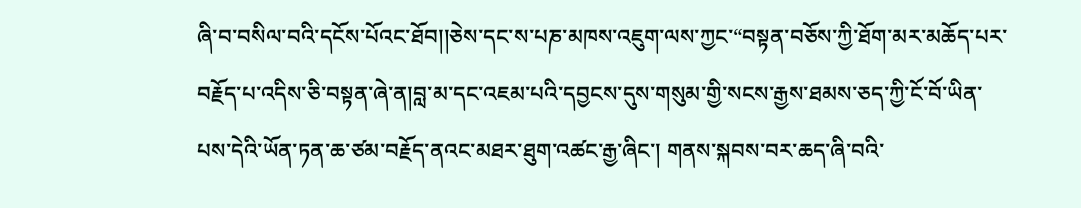ཞི་བ་བསིལ་བའི་དངོས་པོའང་ཐོབ།།ཅེས་དང་ས་པཎ་མཁས་འཇུག་ལས་ཀྱང་“བསྟན་བཅོས་ཀྱི་ཐོག་མར་མཆོད་པར་བརྗོད་པ་འདིས་ཅི་བསྟན་ཞེ་ན།བླ་མ་དང་འཇམ་པའི་དབྱངས་དུས་གསུམ་གྱི་སངས་རྒྱས་ཐམས་ཅད་ཀྱི་ངོ་བོ་ཡིན་པས་དེའི་ཡོན་ཏན་ཆ་ཙམ་བརྗོད་ནའང་མཐར་ཐུག་འཚང་རྒྱ་ཞིང་། གནས་སྐབས་བར་ཆད་ཞི་བའི་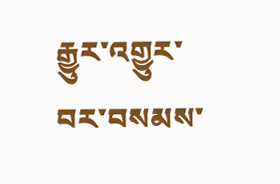རྒྱུར་འགྱུར་བར་བསམས་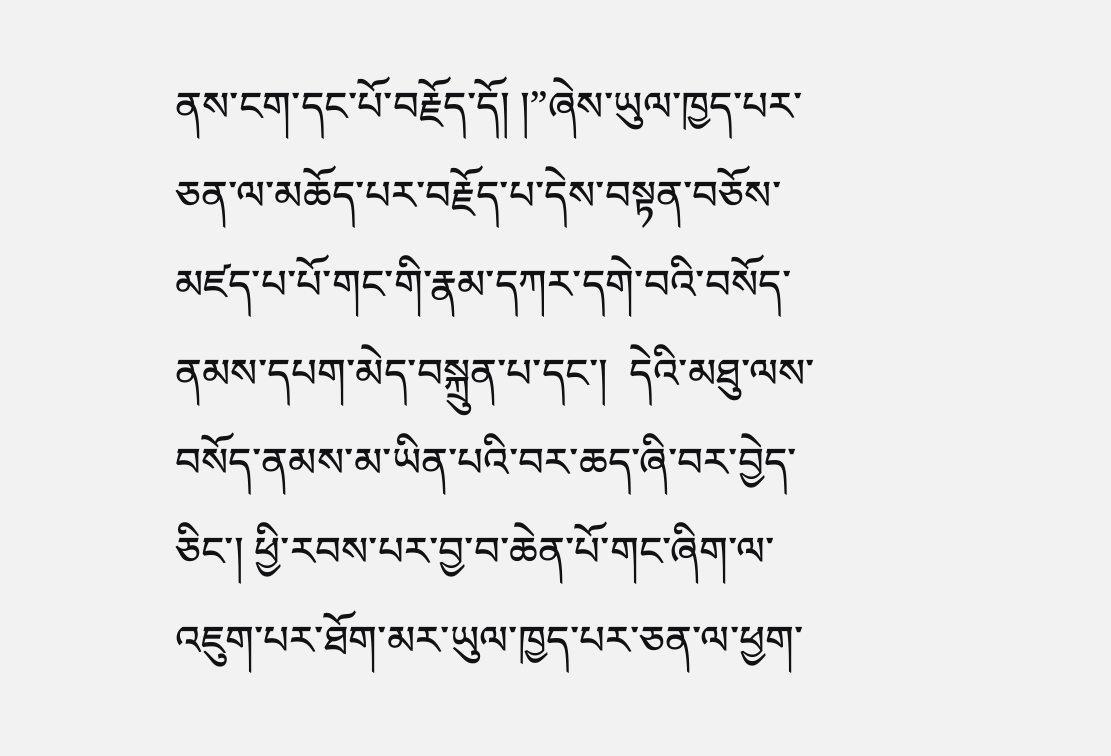ནས་ངག་དང་པོ་བརྗོད་དོ། །”ཞེས་ཡུལ་ཁྱད་པར་ཅན་ལ་མཆོད་པར་བརྗོད་པ་དེས་བསྟན་བཅོས་མཛད་པ་པོ་གང་གི་རྣམ་དཀར་དགེ་བའི་བསོད་ནམས་དཔག་མེད་བསྐྲུན་པ་དང་།  དེའི་མཐུ་ལས་བསོད་ནམས་མ་ཡིན་པའི་བར་ཆད་ཞི་བར་བྱེད་ཅིང་། ཕྱི་རབས་པར་བྱ་བ་ཆེན་པོ་གང་ཞིག་ལ་འཇུག་པར་ཐོག་མར་ཡུལ་ཁྱད་པར་ཅན་ལ་ཕྱག་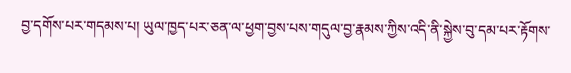བྱ་དགོས་པར་གདམས་པ། ཡུལ་ཁྱད་པར་ཅན་ལ་ཕྱག་བྱས་པས་གདུལ་བྱ་རྣམས་ཀྱིས་འདི་ནི་སྐྱེས་བུ་དམ་པར་རྟོགས་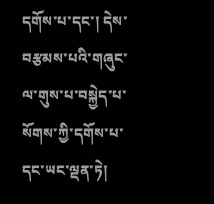དགོས་པ་དང་། དེས་བརྩམས་པའི་གཞུང་ལ་གུས་པ་བསྐྱེད་པ་སོགས་ཀྱི་དགོས་པ་དང་ཡང་ལྡན་ཏེ།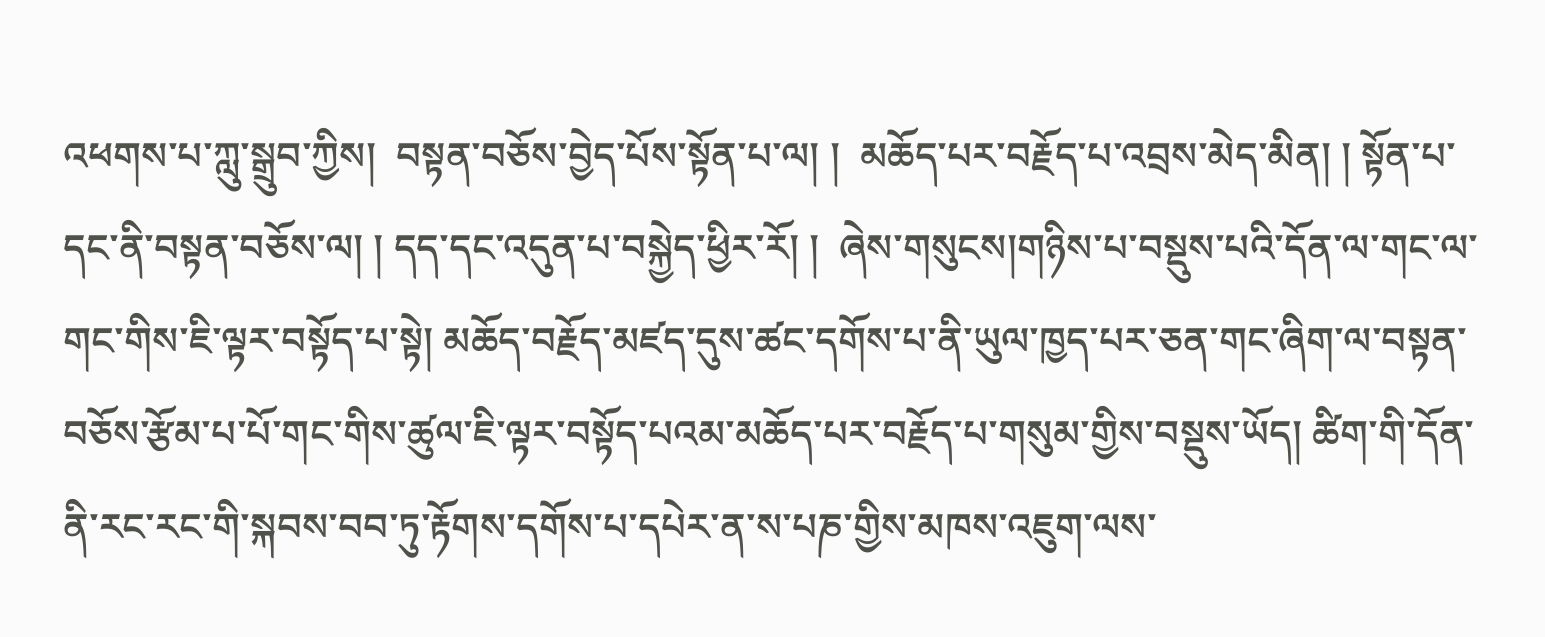འཕགས་པ་ཀླུ་སྒྲུབ་ཀྱིས།  བསྟན་བཅོས་བྱེད་པོས་སྟོན་པ་ལ། །  མཆོད་པར་བརྗོད་པ་འབྲས་མེད་མིན། ། སྟོན་པ་དང་ནི་བསྟན་བཅོས་ལ། ། དད་དང་འདུན་པ་བསྐྱེད་ཕྱིར་རོ། །  ཞེས་གསུངས།གཉིས་པ་བསྡུས་པའི་དོན་ལ་གང་ལ་གང་གིས་ཇི་ལྟར་བསྟོད་པ་སྟེ། མཆོད་བརྗོད་མཛད་དུས་ཚང་དགོས་པ་ནི་ཡུལ་ཁྱད་པར་ཅན་གང་ཞིག་ལ་བསྟན་བཅོས་རྩོམ་པ་པོ་གང་གིས་ཚུལ་ཇི་ལྟར་བསྟོད་པའམ་མཆོད་པར་བརྗོད་པ་གསུམ་གྱིས་བསྡུས་ཡོད། ཚིག་གི་དོན་ནི་རང་རང་གི་སྐབས་བབ་ཏུ་རྟོགས་དགོས་པ་དཔེར་ན་ས་པཎ་གྱིས་མཁས་འཇུག་ལས་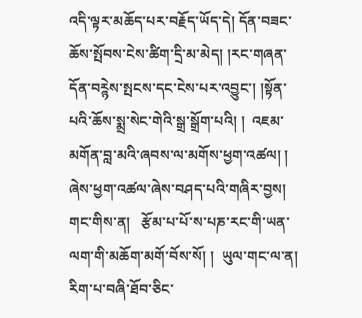འདི་ལྟར་མཆོད་པར་བརྗོད་ཡོད་དེ། དོན་བཟང་ཆོས་སྤོབས་ངེས་ཚིག་དྲི་མ་མེད། །རང་གཞན་དོན་བཪྙེས་སྤངས་དང་ངེས་པར་འབྱུང་། །སྟོན་པའི་ཆོས་སྨྲ་སེང་གེའི་སྒྲ་སྒྲོག་པའི། །  འཇམ་མགོན་བླ་མའི་ཞབས་ལ་མགོས་ཕྱག་འཚལ། །  ཞེས་ཕྱག་འཚལ་ཞེས་བཤད་པའི་གཞིར་བྱས། གང་གིས་ན།   རྩོམ་པ་པོ་ས་པཎ་རང་གི་ཡན་ལག་གི་མཆོག་མགོ་བོས་སོ། །  ཡུལ་གང་ལ་ན།  རིག་པ་བཞི་ཐོབ་ཅིང་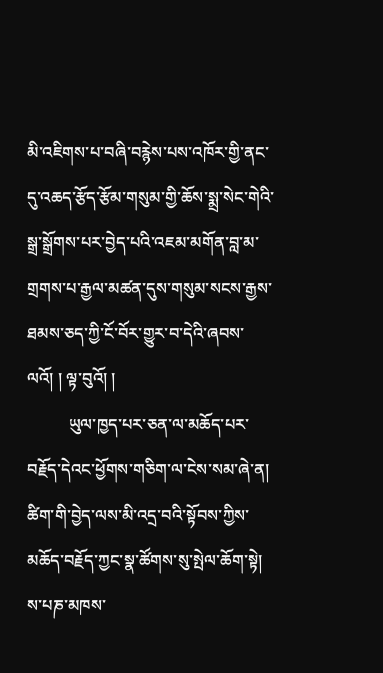མི་འཇིགས་པ་བཞི་བརྙེས་པས་འཁོར་གྱི་ནང་དུ་འཆད་རྩོད་རྩོམ་གསུམ་གྱི་ཆོས་སྨྲ་སེང་གེའི་སྒྲ་སྒྲོགས་པར་བྱེད་པའི་འཇམ་མགོན་བླ་མ་གྲགས་པ་རྒྱལ་མཚན་དུས་གསུམ་སངས་རྒྱས་ཐམས་ཅད་ཀྱི་ངོ་བོར་གྱུར་བ་དེའི་ཞབས་ལའོ། ། ལྟ་བུའོ། །
          ཡུལ་ཁྱད་པར་ཅན་ལ་མཆོད་པར་བརྗོད་དེའང་ཕྱོགས་གཅིག་ལ་ངེས་སམ་ཞེ་ན།  ཚིག་གི་བྱེད་ལས་མི་འདྲ་བའི་སྟོབས་ཀྱིས་མཆོད་བརྗོད་ཀྱང་སྣ་ཚོགས་སུ་སྤེལ་ཆོག་སྟེ།  ས་པཎ་མཁས་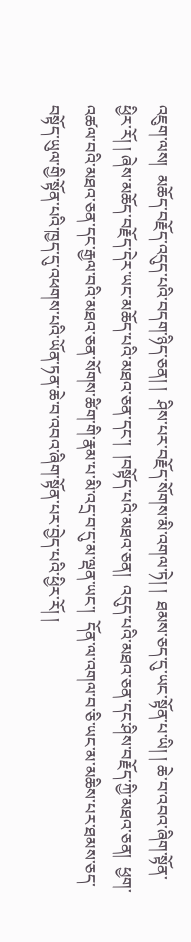འཇུག་ལས།  མཆོད་བརྗོད་འདུད་པའི་བདག་ཉིད་ཅན། །  ཤིས་པར་བརྗོད་སོགས་མི་འགལ་ཏེ། །  ཐམས་ཅད་དུ་ཡང་སྟོན་པ་ཡི། ། ཆེ་བ་འབའ་ཞིག་སྟོན་ཕྱིར་རོ། ། ཞེས་མཆོད་བརྗོད་དེར་ཡང་མཆོད་པའི་མཐའ་ཅན་དང་།  །བསྟོད་པའི་མཐའ་ཅན།  འདུད་པའི་མཐའ་ཅན་དང་ཤིས་བརྗོད་ཀྱི་མཐའ་ཅན།  ཕྱག་འཚལ་བའི་མཐའ་ཅན་དང་རྒྱལ་བའི་མཐའ་ཅན་སོགས་ཚིག་གི་རྣམ་པ་མི་འདྲ་བ་དུ་མ་ལྡན་ཡང་།  དོན་ལ་འགལ་བ་ཅི་ཡང་མ་མཆིས་པར་ཐམས་ཅད་བསྟོད་ཡུལ་གྱི་སྟོན་པའི་ཁྱད་དུ་འཕགས་པའི་ཡོན་ཏན་ཆེ་བ་འབའ་ཞིག་སྟོན་པར་བྱེད་པའི་ཕྱིར་རོ། །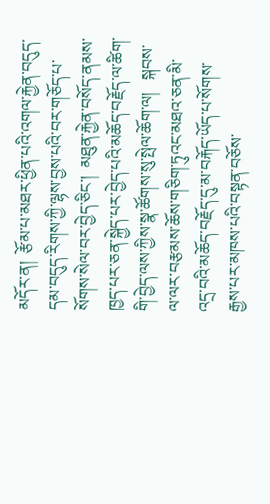མདོར་ན།  རྩོམ་པ་མཐར་ཕྱིན་པའི་འགལ་རྐྱེན་བདུད་དམ་བདུད་རིགས་ཀྱི་ལྷས་བྱས་པའི་བར་གཅོད་པ་སོགས་སེལ་བར་བྱེད་ཅིང་།  མཐུན་རྐྱེན་བསོད་ནམས་ཁྱད་པར་ཅན་སྐྱེད་པར་བྱེད་པའི་མཆོད་བརྗོད་ལ་ཚིག་གི་བྱེད་ལས་ཀྱིས་སྣ་ཚོགས་སུ་སྤེལ་ཆོག་ལ།   སྐབས་ལ་ལར་བརྩམས་ཆོས་གཅིག་ཏུའང་མཐའ་ཅན་མི་འདྲ་བའི་མཆོད་བརྗོད་དུ་མ་བརྐོད་ཡོད་པ་སོགས་རྒྱས་པར་མཁས་པའི་བསྟན་བཅོས་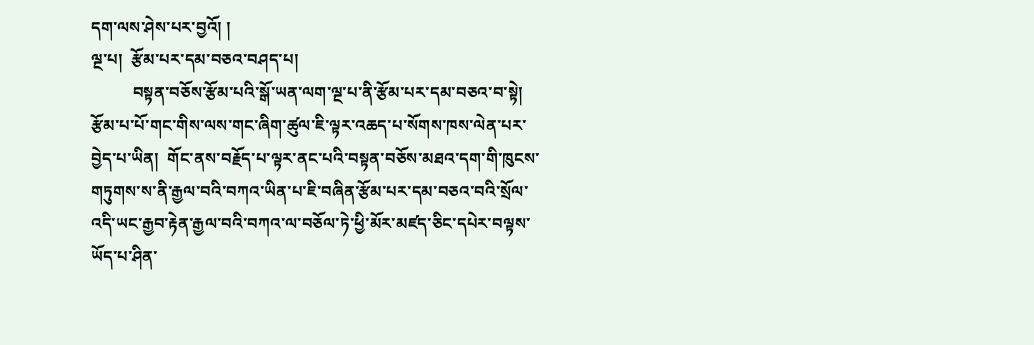དག་ལས་ཤེས་པར་བྱའོ། །
ལྔ་པ།  རྩོམ་པར་དམ་བཅའ་བཤད་པ།
          བསྟན་བཅོས་རྩོམ་པའི་སྒོ་ཡན་ལག་ལྔ་པ་ནི་རྩོམ་པར་དམ་བཅའ་བ་སྟེ།  རྩོམ་པ་པོ་གང་གིས་ལས་གང་ཞིག་ཚུལ་ཇི་ལྟར་འཆད་པ་སོགས་ཁས་ལེན་པར་བྱེད་པ་ཡིན།  གོང་ནས་བརྗོད་པ་ལྟར་ནང་པའི་བསྟན་བཅོས་མཐའ་དག་གི་ཁུངས་གཏུགས་ས་ནི་རྒྱལ་བའི་བཀའ་ཡིན་པ་ཇི་བཞིན་རྩོམ་པར་དམ་བཅའ་བའི་སྲོལ་འདི་ཡང་རྒྱབ་རྟེན་རྒྱལ་བའི་བཀའ་ལ་བཅོལ་ཏེ་ཕྱི་མོར་མཛད་ཅིང་དཔེར་བལྟས་ཡོད་པ་ཤིན་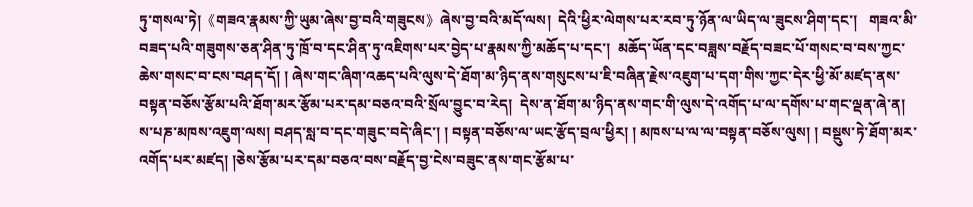ཏུ་གསལ་ཏེ།《གཟའ་རྣམས་ཀྱི་ཡུམ་ཞེས་བྱ་བའི་གཟུངས》ཞེས་བྱ་བའི་མདོ་ལས།  དེའི་ཕྱིར་ལེགས་པར་རབ་ཏུ་ཉོན་ལ་ཡིད་ལ་ཟུངས་ཤིག་དང་།   གཟའ་མི་བཟད་པའི་གཟུགས་ཅན་ཤིན་ཏུ་ཁྲོ་བ་དང་ཤིན་ཏུ་འཇིགས་པར་བྱེད་པ་རྣམས་ཀྱི་མཆོད་པ་དང་།  མཆོད་ཡོན་དང་བཟླས་བརྗོད་བཟང་པོ་གསང་བ་བས་ཀྱང་ཆེས་གསང་བ་ངས་བཤད་དོ། ། ཞེས་གང་ཞིག་འཆད་པའི་ལུས་དེ་ཐོག་མ་ཉིད་ནས་གསུངས་པ་ཇི་བཞིན་རྗེས་འཇུག་པ་དག་གིས་ཀྱང་དེར་ཕྱི་མོ་མཛད་ནས་བསྟན་བཅོས་རྩོམ་པའི་ཐོག་མར་རྩོམ་པར་དམ་བཅའ་བའི་སྲོལ་བྱུང་བ་རེད།  དེས་ན་ཐོག་མ་ཉིད་ནས་གང་གི་ལུས་དེ་འགོད་པ་ལ་དགོས་པ་གང་ལྡན་ཞེ་ན།  ས་པཎ་མཁས་འཇུག་ལས། བཤད་སླ་བ་དང་གཟུང་བདེ་ཞིང་། ། བསྟན་བཅོས་ལ་ཡང་རྩོད་བྲལ་ཕྱིར། ། མཁས་པ་ལ་ལ་བསྟན་བཅོས་ལུས། ། བསྡུས་ཏེ་ཐོག་མར་འགོད་པར་མཛད། །ཅེས་རྩོམ་པར་དམ་བཅའ་བས་བརྗོད་བྱ་ངེས་བཟུང་ནས་གང་རྩོམ་པ་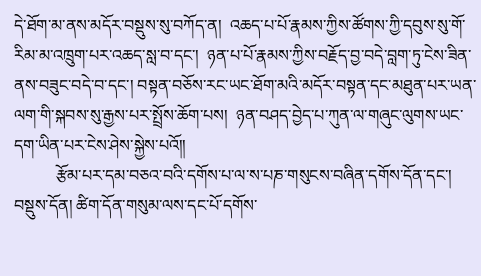དེ་ཐོག་མ་ནས་མདོར་བསྡུས་སུ་བཀོད་ན།  འཆད་པ་པོ་རྣམས་ཀྱིས་ཚོགས་ཀྱི་དབུས་སུ་གོ་རིམ་མ་འཁྲུག་པར་འཆད་སླ་བ་དང་།  ཉན་པ་པོ་རྣམས་ཀྱིས་བརྗོད་བྱ་བདེ་བླག་ཏུ་ངེས་ཟིན་ནས་བཟུང་བདེ་བ་དང་། བསྟན་བཅོས་རང་ཡང་ཐོག་མའི་མདོར་བསྟན་དང་མཐུན་པར་ཡན་ལག་གི་སྐབས་སུ་རྒྱས་པར་སྤྲོས་ཆོག་པས།  ཉན་བཤད་བྱེད་པ་ཀུན་ལ་གཞུང་ལུགས་ཡང་དག་ཡིན་པར་ངེས་ཤེས་སྐྱེས་པའོ།།
          རྩོམ་པར་དམ་བཅའ་བའི་དགོས་པ་ལ་ས་པཎ་གསུངས་བཞིན་དགོས་དོན་དང་། བསྡུས་དོན། ཚིག་དོན་གསུམ་ལས་དང་པོ་དགོས་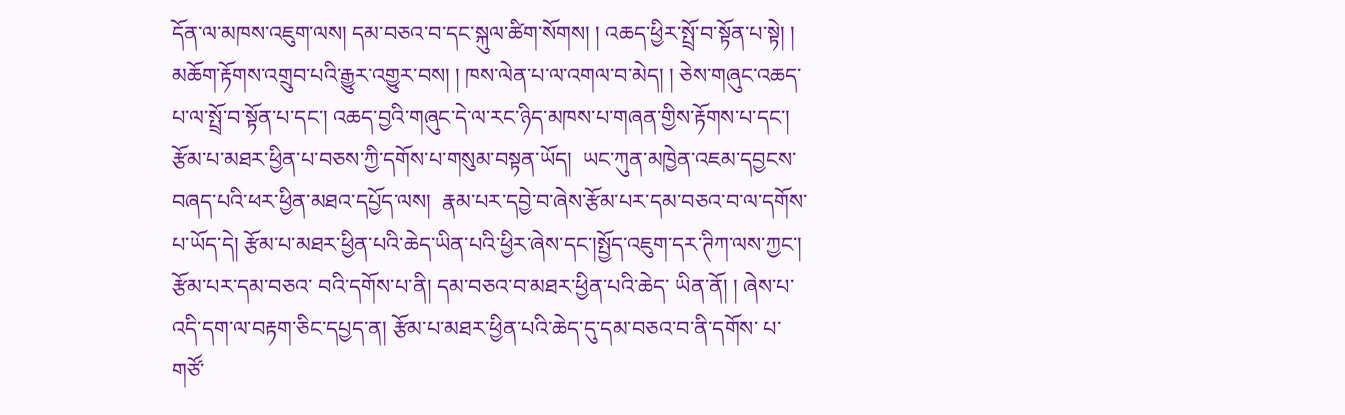དོན་ལ་མཁས་འཇུག་ལས། དམ་བཅའ་བ་དང་སྐུལ་ཚིག་སོགས། ། འཆད་ཕྱིར་སྤྲོ་བ་སྟོན་པ་སྟེ། ། མཆོག་རྟོགས་འགྲུབ་པའི་རྒྱུར་འགྱུར་བས། ། ཁས་ལེན་པ་ལ་འགལ་བ་མེད། ། ཅེས་གཞུང་འཆད་པ་ལ་སྤྲོ་བ་སྟོན་པ་དང་། འཆད་བྱའི་གཞུང་དེ་ལ་རང་ཉིད་མཁས་པ་གཞན་གྱིས་རྟོགས་པ་དང་།  རྩོམ་པ་མཐར་ཕྱིན་པ་བཅས་ཀྱི་དགོས་པ་གསུམ་བསྟན་ཡོད།  ཡང་ཀུན་མཁྱེན་འཇམ་དབྱངས་བཞད་པའི་ཕར་ཕྱིན་མཐའ་དཔྱོད་ལས།  རྣམ་པར་དབྱེ་བ་ཞེས་རྩོམ་པར་དམ་བཅའ་བ་ལ་དགོས་པ་ཡོད་དེ། རྩོམ་པ་མཐར་ཕྱིན་པའི་ཆེད་ཡིན་པའི་ཕྱིར་ཞེས་དང་།སྤྱོད་འཇུག་དར་ཊིཀ་ལས་ཀྱང་། རྩོམ་པར་དམ་བཅའ་ བའི་དགོས་པ་ནི། དམ་བཅའ་བ་མཐར་ཕྱིན་པའི་ཆེད་ ཡིན་ནོ། ། ཞེས་པ་འདི་དག་ལ་བརྟག་ཅིང་དཔྱད་ན། རྩོམ་པ་མཐར་ཕྱིན་པའི་ཆེད་དུ་དམ་བཅའ་བ་ནི་དགོས་ པ་གཙོ་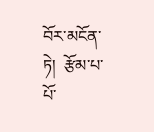བོར་མངོན་ཏེ།  རྩོམ་པ་པོ་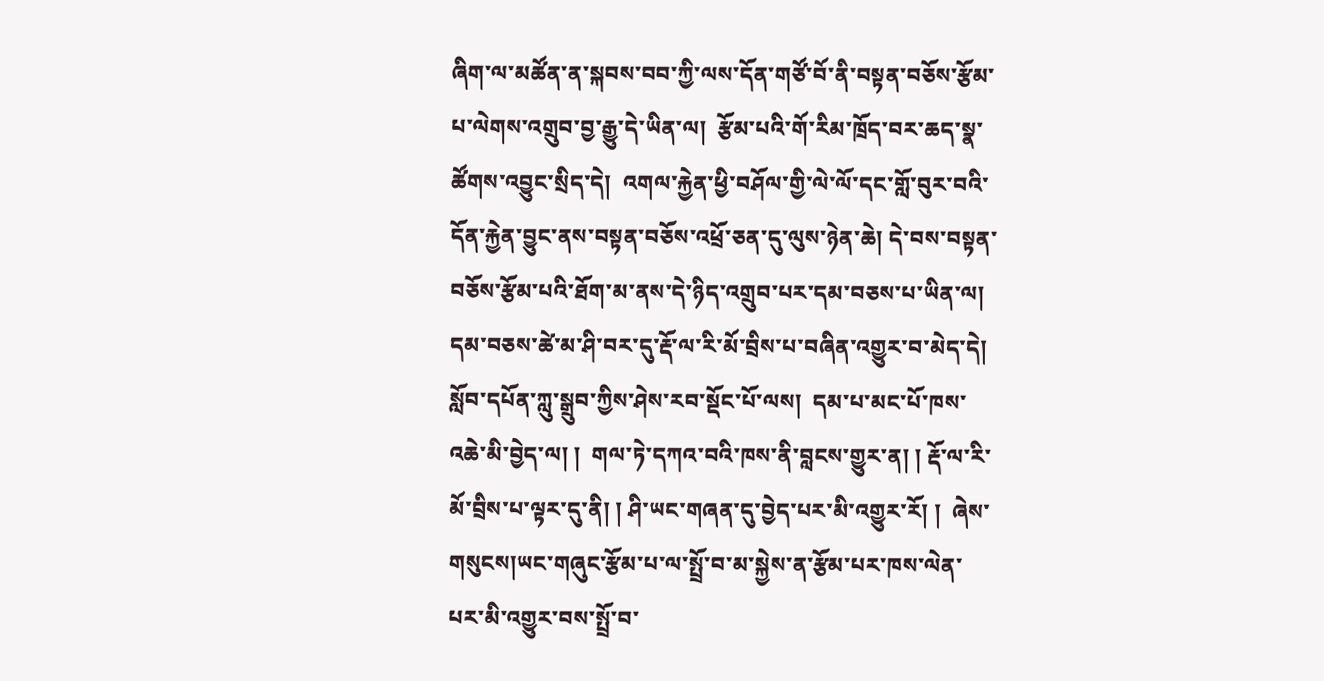ཞིག་ལ་མཚོན་ན་སྐབས་བབ་ཀྱི་ལས་དོན་གཙོ་བོ་ནི་བསྟན་བཅོས་རྩོམ་པ་ལེགས་འགྲུབ་བྱ་རྒྱུ་དེ་ཡིན་ལ།  རྩོམ་པའི་གོ་རིམ་ཁྲོད་བར་ཆད་སྣ་ཚོགས་འབྱུང་སྲིད་དེ།  འགལ་རྐྱེན་ཕྱི་བཤོལ་གྱི་ལེ་ལོ་དང་གློ་བུར་བའི་དོན་རྐྱེན་བྱུང་ནས་བསྟན་བཅོས་འཕྲོ་ཅན་དུ་ལུས་ཉེན་ཆེ། དེ་བས་བསྟན་བཅོས་རྩོམ་པའི་ཐོག་མ་ནས་དེ་ཉིད་འགྲུབ་པར་དམ་བཅས་པ་ཡིན་ལ། དམ་བཅས་ཚེ་མ་ཤི་བར་དུ་རྡོ་ལ་རི་མོ་བྲིས་པ་བཞིན་འགྱུར་བ་མེད་དེ།  སློབ་དཔོན་ཀླུ་སྒྲུབ་ཀྱིས་ཤེས་རབ་སྡོང་པོ་ལས།  དམ་པ་མང་པོ་ཁས་འཆེ་མི་བྱེད་ལ། །  གལ་ཏེ་དཀའ་བའི་ཁས་ནི་བླངས་གྱུར་ན། ། རྡོ་ལ་རི་མོ་བྲིས་པ་ལྟར་དུ་ནི། ། ཤི་ཡང་གཞན་དུ་བྱེད་པར་མི་འགྱུར་རོ། །  ཞེས་གསུངས།ཡང་གཞུང་རྩོམ་པ་ལ་སྤྲོ་བ་མ་སྐྱེས་ན་རྩོམ་པར་ཁས་ལེན་པར་མི་འགྱུར་བས་སྤྲོ་བ་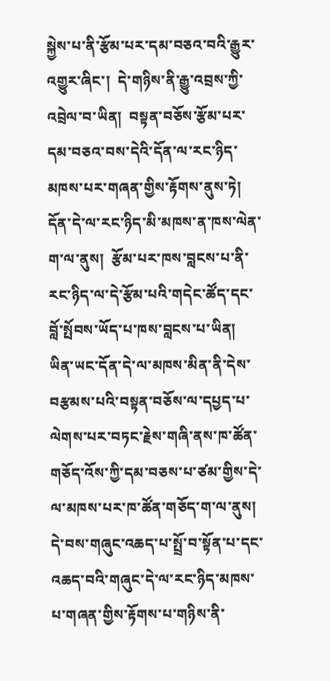སྐྱེས་པ་ནི་རྩོམ་པར་དམ་བཅའ་བའི་རྒྱུར་འགྱུར་ཞིང་།  དེ་གཉིས་ནི་རྒྱུ་འབྲས་ཀྱི་འབྲེལ་བ་ཡིན།  བསྟན་བཅོས་རྩོམ་པར་དམ་བཅའ་བས་དེའི་དོན་ལ་རང་ཉིད་མཁས་པར་གཞན་གྱིས་རྟོགས་ནུས་ཏེ། དོན་དེ་ལ་རང་ཉིད་མི་མཁས་ན་ཁས་ལེན་ག་ལ་ནུས།  རྩོམ་པར་ཁས་བླངས་པ་ནི་རང་ཉིད་ལ་དེ་རྩོམ་པའི་གདེང་ཚོད་དང་བློ་སྤོབས་ཡོད་པ་ཁས་བླངས་པ་ཡིན།  ཡིན་ཡང་དོན་དེ་ལ་མཁས་མིན་ནི་དེས་བརྩམས་པའི་བསྟན་བཅོས་ལ་དཔྱད་པ་ལེགས་པར་བཏང་རྗེས་གཞི་ནས་ཁ་ཚོན་གཅོད་འོས་ཀྱི་དམ་བཅས་པ་ཙམ་གྱིས་དེ་ལ་མཁས་པར་ཁ་ཚོན་གཅོད་ག་ལ་ནུས།  དེ་བས་གཞུང་འཆད་པ་སྤྲོ་བ་སྟོན་པ་དང་འཆད་བའི་གཞུང་དེ་ལ་རང་ཉིད་མཁས་པ་གཞན་གྱིས་རྟོགས་པ་གཉིས་ནི་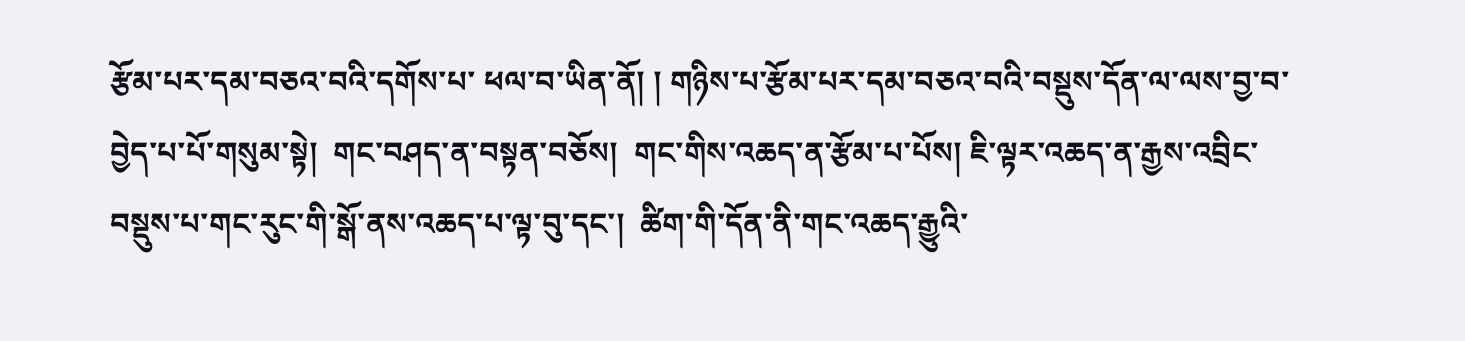རྩོམ་པར་དམ་བཅའ་བའི་དགོས་པ་ ཕལ་བ་ཡིན་ནོ། ། གཉིས་པ་རྩོམ་པར་དམ་བཅའ་བའི་བསྡུས་དོན་ལ་ལས་བྱ་བ་བྱེད་པ་པོ་གསུམ་སྟེ།  གང་བཤད་ན་བསྟན་བཅོས།  གང་གིས་འཆད་ན་རྩོམ་པ་པོས། ཇི་ལྟར་འཆད་ན་རྒྱས་འབྲིང་བསྡུས་པ་གང་རུང་གི་སྒོ་ནས་འཆད་པ་ལྟ་བུ་དང་།  ཚིག་གི་དོན་ནི་གང་འཆད་རྒྱུའི་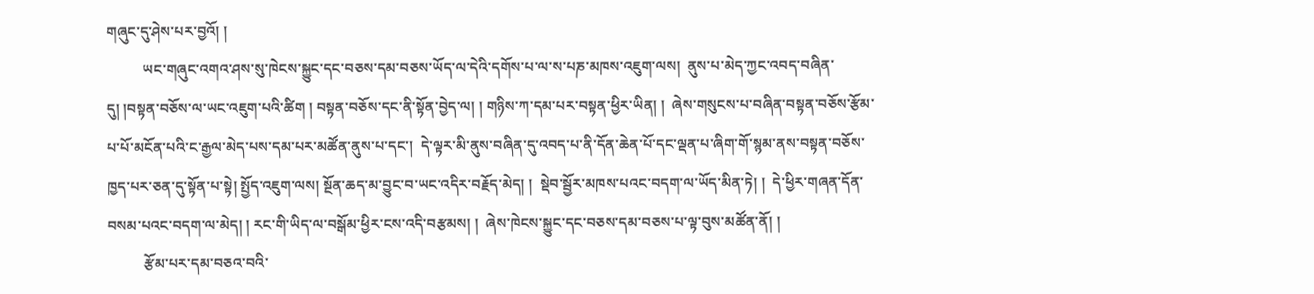གཞུང་དུ་ཤེས་པར་བྱའོ། །
          ཡང་གཞུང་འགའ་ཤས་སུ་ཁེངས་སྐྱུང་དང་བཅས་དམ་བཅས་ཡོད་ལ་དེའི་དགོས་པ་ལ་ས་པཎ་མཁས་འཇུག་ལས།  ནུས་པ་མེད་ཀྱང་འབད་བཞིན་དུ། །བསྟན་བཅོས་ལ་ཡང་འཇུག་པའི་ཚིག ། བསྟན་བཅོས་དང་ནི་སྟོན་བྱེད་ལ། ། གཉིས་ཀ་དམ་པར་བསྟན་ཕྱིར་ཡིན། །  ཞེས་གསུངས་པ་བཞིན་བསྟན་བཅོས་རྩོམ་པ་པོ་མངོན་པའི་ང་རྒྱལ་མེད་པས་དམ་པར་མཚོན་ནུས་པ་དང་།  དེ་ལྟར་མི་ནུས་བཞིན་དུ་འབད་པ་ནི་དོན་ཆེན་པོ་དང་ལྡན་པ་ཞིག་གོ་སྙམ་ནས་བསྟན་བཅོས་ཁྱད་པར་ཅན་དུ་སྟོན་པ་སྟེ། སྤྱོད་འཇུག་ལས། སྔོན་ཆད་མ་བྱུང་བ་ཡང་འདིར་བརྗོད་མེད། །  སྡེབ་སྦྱོར་མཁས་པའང་བདག་ལ་ཡོད་མིན་ཏེ། །  དེ་ཕྱིར་གཞན་དོན་བསམ་པའང་བདག་ལ་མེད། ། རང་གི་ཡིད་ལ་བསྒོམ་ཕྱིར་ངས་འདི་བརྩམས། །  ཞེས་ཁེངས་སྐྱུང་དང་བཅས་དམ་བཅས་པ་ལྟ་བུས་མཚོན་ནོ། །
          རྩོམ་པར་དམ་བཅའ་བའི་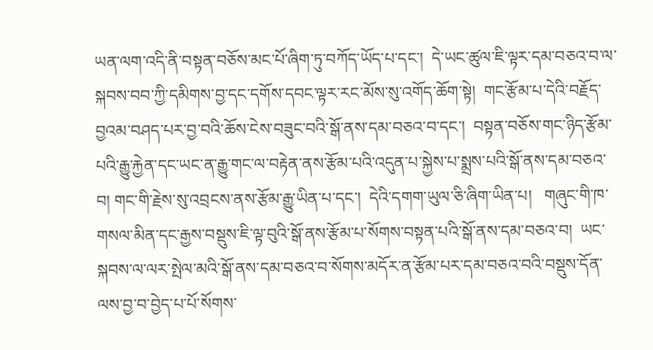ཡན་ལག་འདི་ནི་བསྟན་བཅོས་མང་པོ་ཞིག་ཏུ་བཀོད་ཡོད་པ་དང་།  དེ་ཡང་ཚུལ་ཇི་ལྟར་དམ་བཅའ་བ་ལ་སྐབས་བབ་ཀྱི་དམིགས་བྱ་དང་དགོས་དབང་ལྟར་རང་མོས་སུ་འགོད་ཆོག་སྟེ།  གང་རྩོམ་པ་དེའི་བརྗོད་བྱའམ་བཤད་པར་བྱ་བའི་ཆོས་ངེས་བཟུང་བའི་སྒོ་ནས་དམ་བཅའ་བ་དང་།  བསྟན་བཅོས་གང་ཉིད་རྩོམ་པའི་རྒྱུ་རྐྱེན་དང་ཡང་ན་རྒྱུ་གང་ལ་བརྟེན་ནས་རྩོམ་པའི་འདུན་པ་སྐྱེས་པ་སྨྲས་པའི་སྒོ་ནས་དམ་བཅའ་བ། གང་གི་རྗེས་སུ་འབྲངས་ནས་རྩོམ་རྒྱུ་ཡིན་པ་དང་།  དེའི་དགག་ཡུལ་ཅི་ཞིག་ཡིན་པ།   གཞུང་གི་ཁ་གསལ་མིན་དང་རྒྱས་བསྡུས་ཇི་ལྟ་བུའི་སྒོ་ནས་རྩོམ་པ་སོགས་བསྟན་པའི་སྒོ་ནས་དམ་བཅའ་བ།  ཡང་སྐབས་ལ་ལར་སྤེལ་མའི་སྒོ་ནས་དམ་བཅའ་བ་སོགས་མདོར་ན་རྩོམ་པར་དམ་བཅའ་བའི་བསྡུས་དོན་ལས་བྱ་བ་བྱེད་པ་པོ་སོགས་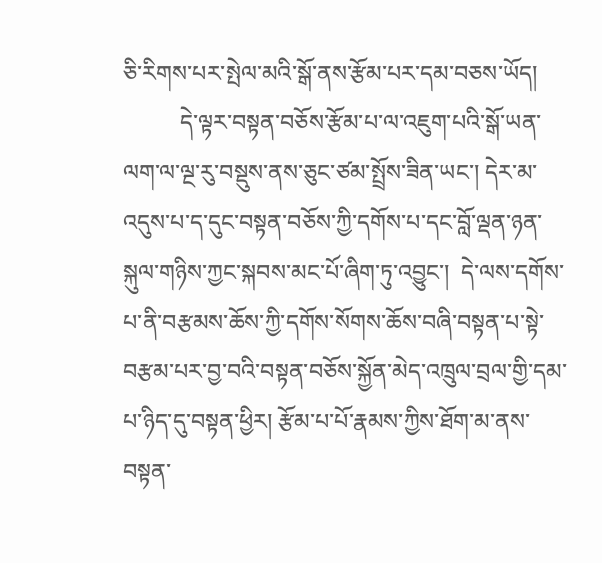ཅི་རིགས་པར་སྤེལ་མའི་སྒོ་ནས་རྩོམ་པར་དམ་བཅས་ཡོད།
          དེ་ལྟར་བསྟན་བཅོས་རྩོམ་པ་ལ་འཇུག་པའི་སྒོ་ཡན་ལག་ལ་ལྔ་རུ་བསྡུས་ནས་ཅུང་ཙམ་སྤྲོས་ཟིན་ཡང་། དེར་མ་འདུས་པ་ད་དུང་བསྟན་བཅོས་ཀྱི་དགོས་པ་དང་བློ་ལྡན་ཉན་སྐུལ་གཉིས་ཀྱང་སྐབས་མང་པོ་ཞིག་ཏུ་འབྱུང་།  དེ་ལས་དགོས་པ་ནི་བརྩམས་ཆོས་ཀྱི་དགོས་སོགས་ཆོས་བཞི་བསྟན་པ་སྟེ་བརྩམ་པར་བྱ་བའི་བསྟན་བཅོས་སྐྱོན་མེད་འཁྲུལ་བྲལ་གྱི་དམ་པ་ཉིད་དུ་བསྟན་ཕྱིར། རྩོམ་པ་པོ་རྣམས་ཀྱིས་ཐོག་མ་ནས་བསྟན་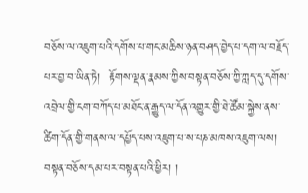བཅོས་ལ་འཇུག་པའི་དགོས་པ་གང་མཆིས་ཉན་བཤད་བྱེད་པ་དག་ལ་བརྗོད་པར་བྱ་བ་ཡིན་ཏེ།  རྟོགས་ལྡན་རྣམས་ཀྱིས་བསྟན་བཅོས་ཀྱི་ཀླད་དུ་དགོས་འབྲེལ་གྱི་ངག་བཀོད་པ་མཐོང་ན་རྒྱུད་ལ་དོན་འགྱུར་གྱི་ཐེ་ཚོམ་སྐྱེས་ནས་ཚིག་དོན་གྱི་གནས་ལ་དཔྱོད་པས་འཇུག་པ་ས་པཎ་མཁས་འཇུག་ལས།  བསྟན་བཅོས་དམ་པར་བསྟན་པའི་ཕྱིར། །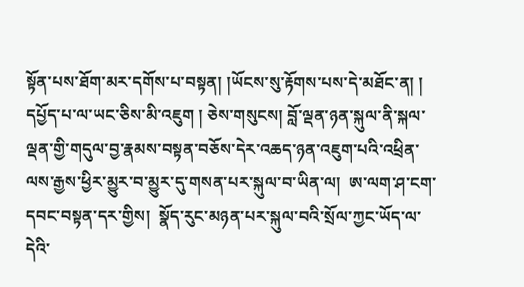སྟོན་པས་ཐོག་མར་དགོས་པ་བསྟན། །ཡོངས་སུ་རྟོགས་པས་དེ་མཐོང་ན། ། དཔྱོད་པ་ལ་ཡང་ཅིས་མི་འཇུག ། ཅེས་གསུངས། བློ་ལྡན་ཉན་སྐུལ་ནི་སྐལ་ལྡན་གྱི་གདུལ་བྱ་རྣམས་བསྟན་བཅོས་དེར་འཆད་ཉན་འཇུག་པའི་འཕྲིན་ལས་རྒྱས་ཕྱིར་མྱུར་བ་མྱུར་དུ་གསན་པར་སྐུལ་བ་ཡིན་ལ།  ཨ་ལག་ཤ་ངག་དབང་བསྟན་དར་གྱིས།  སྣོད་རུང་མཉན་པར་སྐུལ་བའི་སྲོལ་ཀྱང་ཡོད་ལ་དེའི་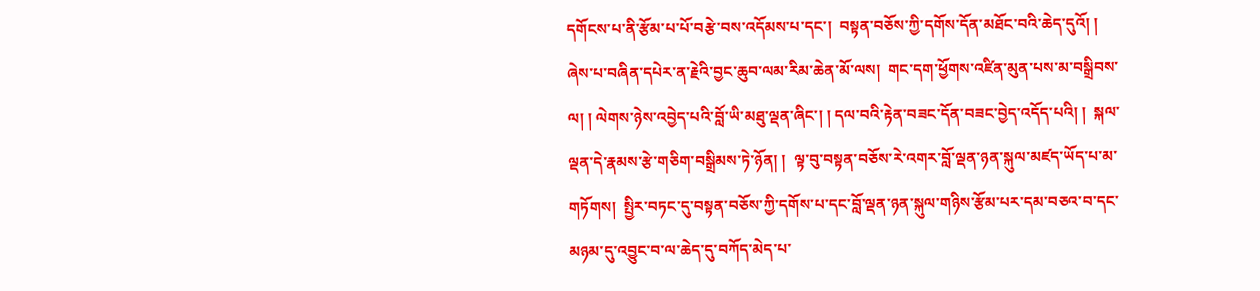དགོངས་པ་ནི་རྩོམ་པ་པོ་བརྩེ་བས་འདོམས་པ་དང་།  བསྟན་བཅོས་ཀྱི་དགོས་དོན་མཐོང་བའི་ཆེད་དུའོ། །  ཞེས་པ་བཞིན་དཔེར་ན་རྗེའི་བྱང་ཆུབ་ལམ་རིམ་ཆེན་མོ་ལས།  གང་དག་ཕྱོགས་འཛིན་མུན་པས་མ་བསྒྲིབས་ལ། ། ལེགས་ཉེས་འབྱེད་པའི་བློ་ཡི་མཐུ་ལྡན་ཞིང་། ། དལ་བའི་རྟེན་བཟང་དོན་བཟང་བྱེད་འདོད་པའི། །  སྐལ་ལྡན་དེ་རྣམས་རྩེ་གཅིག་བསྒྲིམས་ཏེ་ཉོན། །  ལྟ་བུ་བསྟན་བཅོས་རེ་འགར་བློ་ལྡན་ཉན་སྐུལ་མཛད་ཡོད་པ་མ་གཏོགས།  སྤྱིར་བཏང་དུ་བསྟན་བཅོས་ཀྱི་དགོས་པ་དང་བློ་ལྡན་ཉན་སྐུལ་གཉིས་རྩོམ་པར་དམ་བཅའ་བ་དང་མཉམ་དུ་འབྱུང་བ་ལ་ཆེད་དུ་བཀོད་མེད་པ་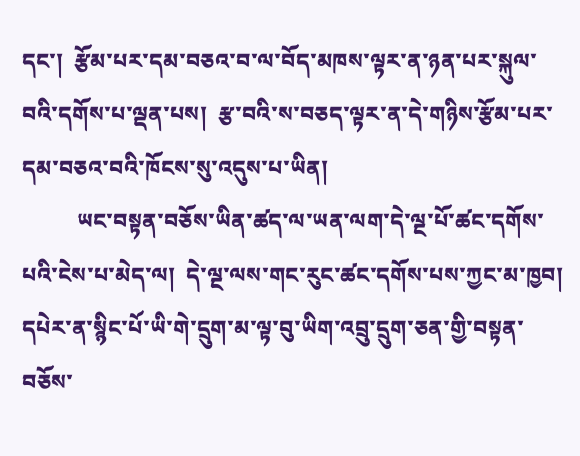དང་།  རྩོམ་པར་དམ་བཅའ་བ་ལ་བོད་མཁས་ལྟར་ན་ཉན་པར་སྐུལ་བའི་དགོས་པ་ལྡན་པས།  རྩ་བའི་ས་བཅད་ལྟར་ན་དེ་གཉིས་རྩོམ་པར་དམ་བཅའ་བའི་ཁོངས་སུ་འདུས་པ་ཡིན།
          ཡང་བསྟན་བཅོས་ཡིན་ཚད་ལ་ཡན་ལག་དེ་ལྔ་པོ་ཚང་དགོས་པའི་ངེས་པ་མེད་ལ།  དེ་ལྔ་ལས་གང་རུང་ཚང་དགོས་པས་ཀྱང་མ་ཁྱབ།  དཔེར་ན་སྙིང་པོ་ཡི་གེ་དྲུག་མ་ལྟ་བུ་ཡིག་འབྲུ་དྲུག་ཅན་གྱི་བསྟན་བཅོས་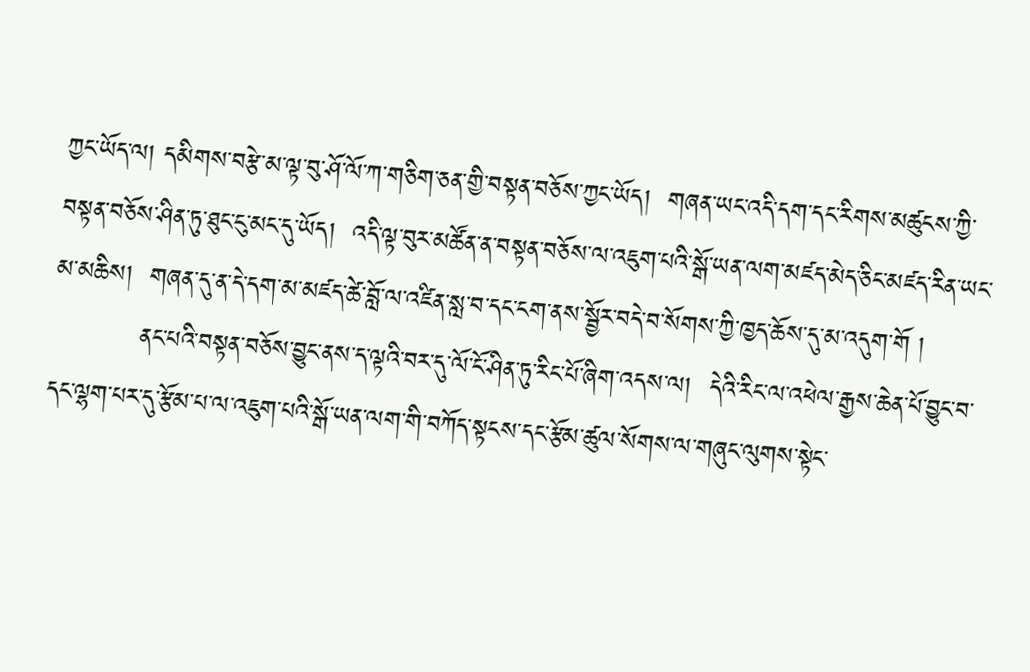ཀྱང་ཡོད་ལ། དམིགས་བརྩེ་མ་ལྟ་བུ་ཤོ་ལོ་ཀ་གཅིག་ཅན་གྱི་བསྟན་བཅོས་ཀྱང་ཡོད།  གཞན་ཡང་འདི་དག་དང་རིགས་མཚུངས་ཀྱི་བསྟན་བཅོས་ཤིན་ཏུ་ཐུང་ངུ་མང་དུ་ཡོད།  འདི་ལྟ་བུར་མཚོན་ན་བསྟན་བཅོས་ལ་འཇུག་པའི་སྒོ་ཡན་ལག་མཛད་མེད་ཅིང་མཛད་རིན་ཡང་མ་མཆིས།  གཞན་དུ་ན་དེ་དག་མ་མཛད་ཚེ་བློ་ལ་འཛིན་སླ་བ་དང་ངག་ནས་སྦྱོར་བདེ་བ་སོགས་ཀྱི་ཁྱད་ཆོས་དུ་མ་འདུག་གོ །
          ནང་པའི་བསྟན་བཅོས་བྱུང་ནས་ད་ལྟའི་བར་དུ་ལོ་ངོ་ཤིན་ཏུ་རིང་པོ་ཞིག་འདས་ལ།  དེའི་རིང་ལ་འཕེལ་རྒྱས་ཆེན་པོ་བྱུང་བ་དང་ལྷག་པར་དུ་རྩོམ་པ་ལ་འཇུག་པའི་སྒོ་ཡན་ལག་གི་བཀོད་སྟངས་དང་རྩོམ་ཚུལ་སོགས་ལ་གཞུང་ལུགས་སྟེང་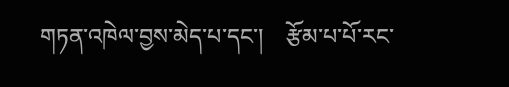གཏན་འཁེལ་བྱས་མེད་པ་དང་།    རྩོམ་པ་པོ་རང་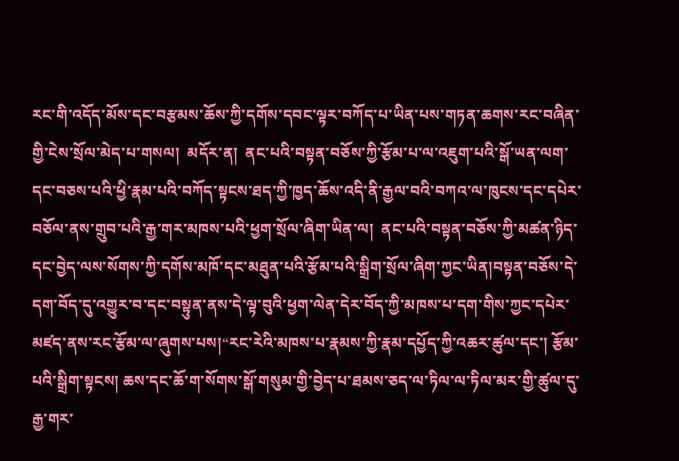རང་གི་འདོད་མོས་དང་བརྩམས་ཆོས་ཀྱི་དགོས་དབང་ལྟར་བཀོད་པ་ཡིན་པས་གཏན་ཆགས་རང་བཞིན་གྱི་ངེས་སྲོལ་མེད་པ་གསལ།  མདོར་ན།  ནང་པའི་བསྟན་བཅོས་ཀྱི་རྩོམ་པ་ལ་འཇུག་པའི་སྒོ་ཡན་ལག་དང་བཅས་པའི་ཕྱི་རྣམ་པའི་བཀོད་སྟངས་ཐད་ཀྱི་ཁྱད་ཆོས་འདི་ནི་རྒྱལ་བའི་བཀའ་ལ་ཁུངས་དང་དཔེར་བཅོལ་ནས་གྲུབ་པའི་རྒྱ་གར་མཁས་པའི་ཕྱག་སྲོལ་ཞིག་ཡིན་ལ།  ནང་པའི་བསྟན་བཅོས་ཀྱི་མཚན་ཉིད་དང་བྱེད་ལས་སོགས་ཀྱི་དགོས་མཁོ་དང་མཐུན་པའི་རྩོམ་པའི་སྒྲིག་སྲོལ་ཞིག་ཀྱང་ཡིན།བསྟན་བཅོས་དེ་དག་བོད་དུ་འགྱུར་བ་དང་བསྟུན་ནས་དེ་ལྟ་བུའི་ཕྱག་ལེན་དེར་བོད་ཀྱི་མཁས་པ་དག་གིས་ཀྱང་དཔེར་མཛད་ནས་རང་རྩོམ་ལ་ཞུགས་པས།“རང་རེའི་མཁས་པ་རྣམས་ཀྱི་རྣམ་དཔྱོད་ཀྱི་འཆར་ཚུལ་དང་། རྩོམ་པའི་སྒྲིག་སྟངས། ཆས་དང་ཆོ་ག་སོགས་སྒོ་གསུམ་གྱི་བྱེད་པ་ཐམས་ཅད་ལ་ཏིལ་ལ་ཏིལ་མར་གྱི་ཚུལ་དུ་རྒྱ་གར་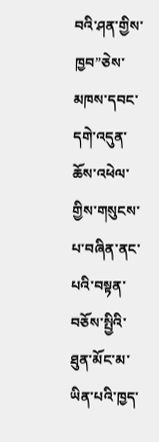བའི་ཤན་གྱིས་ཁྱབ”ཅེས་མཁས་དབང་དགེ་འདུན་ཆོས་འཕེལ་གྱིས་གསུངས་པ་བཞིན་ནང་པའི་བསྟན་བཅོས་སྤྱིའི་ཐུན་མོང་མ་ཡིན་པའི་ཁྱད་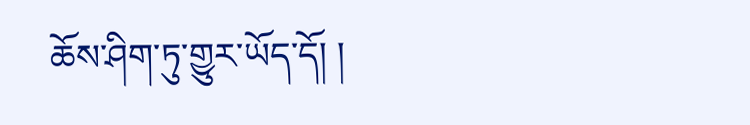ཆོས་ཤིག་ཏུ་གྱུར་ཡོད་དོ། །